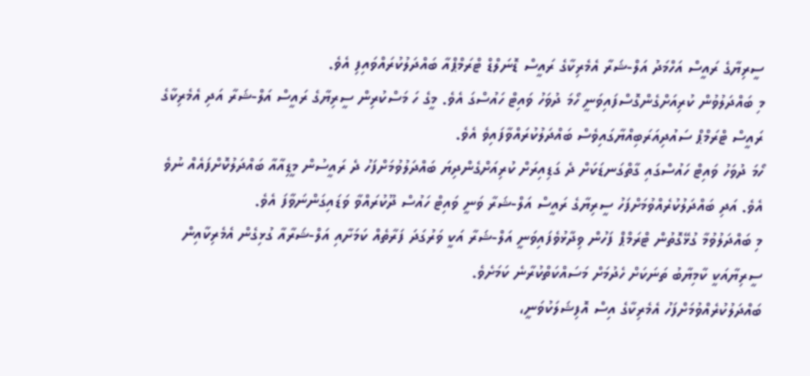ސީރިޔާގެ ރައީސް އަހްމަދު އަލް-ޝަރާ އެމެރިކާގެ ރައީސް ޑޮނަލްޑް ޓްރަމްޕްއާ ބައްދަލުކުރައްވައިފި އެވެ.
މި ބައްދަލުވުން ކުރިއަށްގެންގޮސްފައިވަނީ ހޯމަ ދުވަހު ވައިޓް ހައުސްގަ އެވެ. މީގެ ހަ މަސްކުރިން ސީރިޔާގެ ރައީސް އަލް-ޝަރާ އަދި އެމެރިކާގެ ރައީސް ޓްރަމްޕް ސައުދިއަރަބިއްޔާގައިވެސް ބައްދަލުކުރައްވާފައިވެ އެވެ.
ހޯމަ ދުވަހު ވައިޓް ހައުސްގައި ގާތްގަނޑަކަށް ދެ ގަޑިއިރަށް ކުރިއަށްގެންދިޔަ ބައްދަލުވުމަށްފަހު ދެ ރައީސުން މީޑިއާއާ ބައްދަލުކޮށްފައެއް ނުވެ އެވެ. އަދި ބައްދަލުކުރެއްވުމަށްފަހު ސީރިޔާގެ ރައީސް އަލް-ޝަރާ ވަނީ ވައިޓް ހައުސް ދޫކުރައްވާ ވަޑައިގަންނަވާފަ އެވެ.
މި ބައްދަލުވުމާ ގުޅޭގޮތުން ޓްރަމްޕް ފަހުން ވިދާޅުވެފައިވަނީ އަލް-ޝަރާ އަކީ ވަރުގަދަ ފަރާތެއް ކަމަށާއި އަލް-ޝަރާއާ ގުޅިގެން އެމެރިކާއިން ސީރިޔާއަކީ ކާމިޔާބު ތަނަކަށް ހެދުމަށް މަސައްކަތްކުރާނެ ކަމަށެވެ.
ބައްދަލުކުރެއްވުމަށްފަހު އެމެރިކާގެ އިސް އޮފިޝަލަކުވަނީ،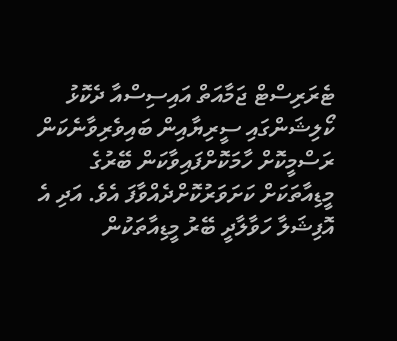ޓެރަރިސްޓް ޖަމާއަތް އައިސިސްއާ ދެކޮޅު ކޯލިޝަންގައި ސީރިޔާއިން ބައިވެރިވާނެކަން ރަސްމީކޮށް ހާމަކޮށްފައިވާކަން ބޭރުގެ މީޑިއާތަކަށް ކަށަވަރުކޮށްދެއްވާފަ އެވެ. އަދި އެ އޮފިޝަލާ ހަވާލާދީ ބޭރު މީޑިއާތަކުން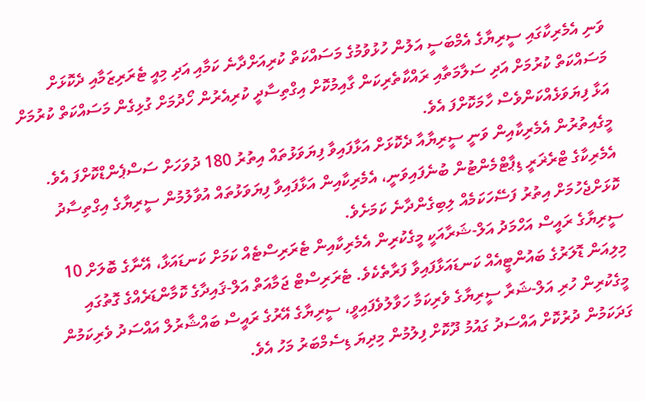ވަނި އެމެރިކާގައި ސީރިޔާގެ އެމްބަސީ އަލުން ހުޅުވުމުގެ މަސައްކަތް ކުރިއަށްދާނެ ކަމާއި އަދި މިއީ ޓެރަރިޒަމާއި ދެކޮޅަށް މަސައްކަތް ކުރުމަށް އަދި ސަލާމަތާއި ރައްކާތެރިކަން ގާއިމުކޮށް އިގްތިސާދީ ކުރިއެރުން ހޯދުމަށް ގުޅިގެން މަސައްކަތް ކުރުމަށް އަޅާ ފިޔަވަޅެއްކަންވެސް ހާމަކޮށްފަ އެވެ.
މީގެއިތުރުން އެމެރިކާއިން ވަނީ ސީރިޔާއާ ދެކޮޅަށް އަޅާފައިވާ ފިޔަވަޅުތައް އިތުރު 180 ދުވަހަށް ސަސްޕެންޑްކޮށްފަ އެވެ. އެމެރިކާގެ ޓްރެޜަރީ ޑިޕާޓްމެންޓުން ބުނެފައިވަނީ، އެމެރިކާއިން އަޅާފައިވާ ފިޔަވަޅުތައް އުވާލުމުން ސީރިޔާގެ އިގްތިސާދު ކޮޅަށްޖެހުމަށް އިތުރު ފަސޭހަކަމެއް ލިބިގެންދާނެ ކަމަށެވެ.
ސީރިޔާގެ ރައީސް އަހްމަދު އަލް-ޝަރާއަކީ މީގެކުރިން އެމެރިކާއިން ޓެރަރިސްޓެއް ކަމަށް ކަނޑައަޅާ، އޭނާގެ ބޮލަށް 10 މިލިއަން ޑޮލަރުގެ ބައުންޓީއެއް ކަނޑައަޅާފައިވާ ފަރާތެކެވެ. ޓެރަރިސްޓް ޖަމާއަތް އަލް-ޤައިދާގެ ކޮމާންޑަރެއްގެ ގޮތުގައި މީގެކުރިން ހުރި އަލް-ޝަރާ ސީރިޔާގެ ވެރިކަމާ ހަވާލުވެފައިވީ، ސީރިޔާގެ އޭރުގެ ރައީސް ބައްޝާރުލް އައްސަދު ވެރިކަމުން ގަދަކަމުން ދުރުކޮށް އައްސަދު ގައުމު ދޫކޮށް ފިލުމުން މިދިޔަ ޑިސެމްބަރު މަހު އެވެ.